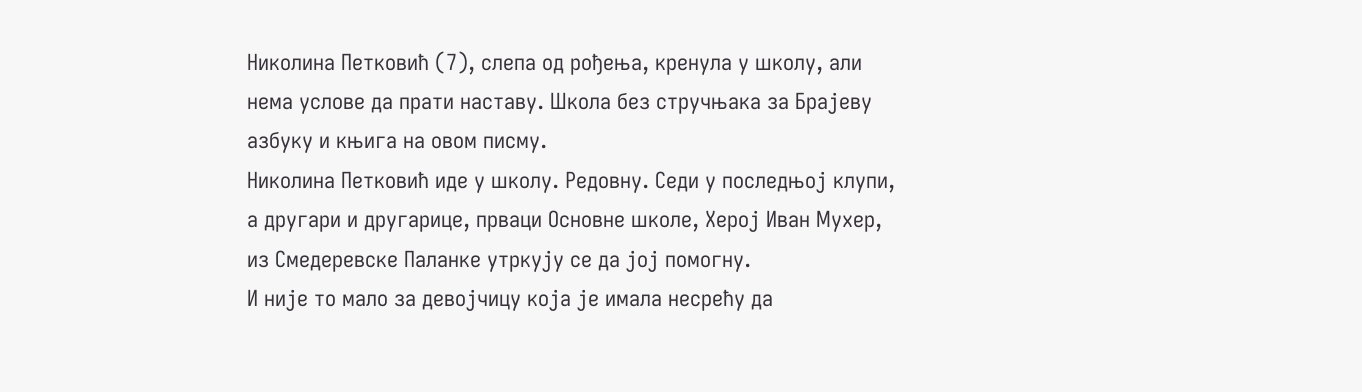Николина Петковић (7), слепа од рођења, кренула у школу, али нема услове да прати наставу. Школа без стручњака за Брајеву азбуку и књига на овом писму.
Николина Петковић иде у школу. Редовну. Седи у последњој клупи, а другари и другарице, прваци Основне школе, Херој Иван Мухер, из Смедеревске Паланке утркују се да јој помогну.
И није то мало за девојчицу која је имала несрећу да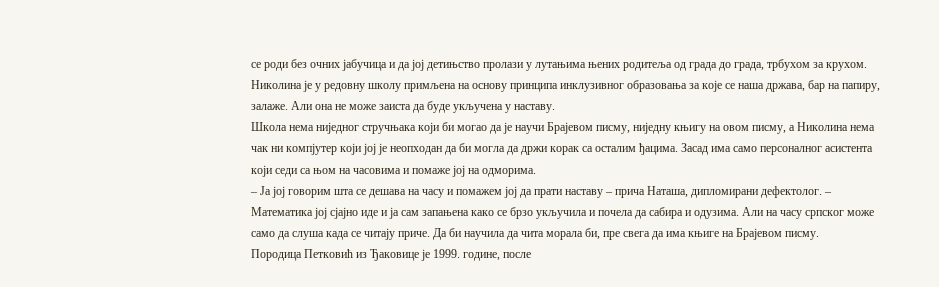се роди без очних јабучица и да јој детињство пролази у лутањима њених родитеља од града до града, трбухом за крухом.
Николина је у редовну школу примљена на основу принципа инклузивног образовања за које се наша држава, бар на папиру, залаже. Али она не може заиста да буде укључена у наставу.
Школа нема ниједног стручњака који би могао да је научи Брајевом писму, ниједну књигу на овом писму, а Николина нема чак ни компјутер који јој је неопходан да би могла да држи корак са осталим ђацима. Засад има само персоналног асистента који седи са њом на часовима и помаже јој на одморима.
– Ја јој говорим шта се дешава на часу и помажем јој да прати наставу – прича Наташа, дипломирани дефектолог. – Математика јој сјајно иде и ја сам запањена како се брзо укључила и почела да сабира и одузима. Али на часу српског може само да слуша када се читају приче. Да би научила да чита морала би, пре свега да има књиге на Брајевом писму.
Породица Петковић из Ђаковице је 1999. године, после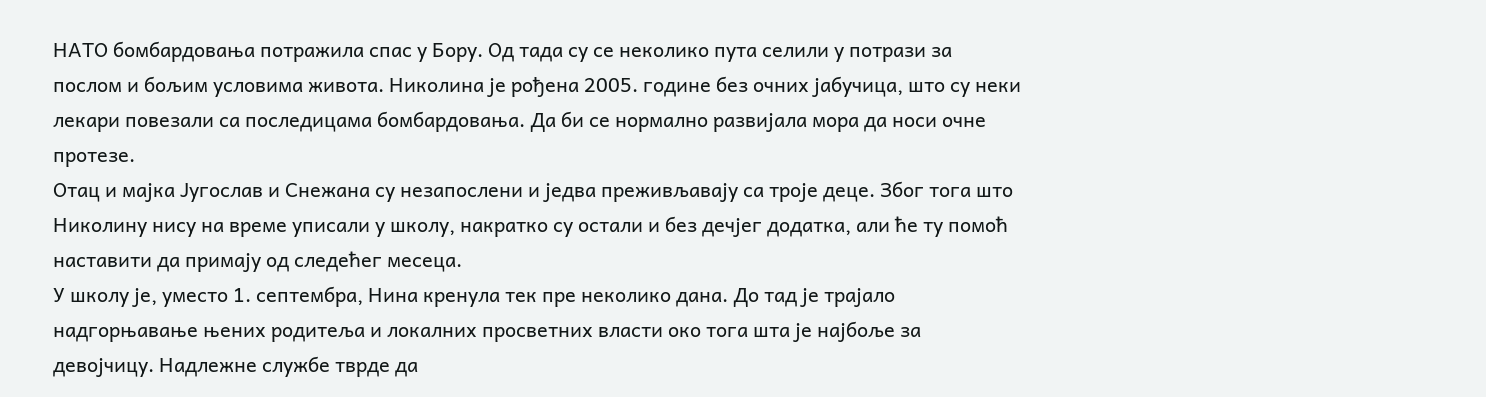НАТО бомбардовања потражила спас у Бору. Од тада су се неколико пута селили у потрази за послом и бољим условима живота. Николина је рођена 2005. године без очних јабучица, што су неки лекари повезали са последицама бомбардовања. Да би се нормално развијала мора да носи очне протезе.
Отац и мајка Југослав и Снежана су незапослени и једва преживљавају са троје деце. Због тога што Николину нису на време уписали у школу, накратко су остали и без дечјег додатка, али ће ту помоћ наставити да примају од следећег месеца.
У школу је, уместо 1. септембра, Нина кренула тек пре неколико дана. До тад је трајало надгорњавање њених родитеља и локалних просветних власти око тога шта је најбоље за девојчицу. Надлежне службе тврде да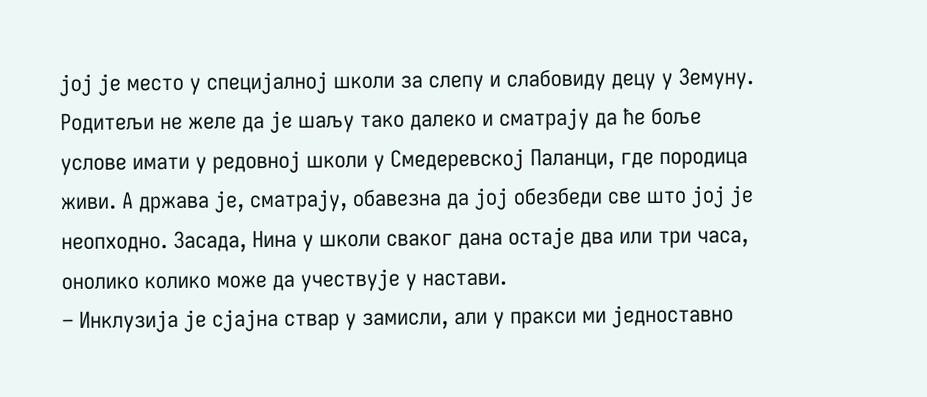јој је место у специјалној школи за слепу и слабовиду децу у Земуну.
Родитељи не желе да је шаљу тако далеко и сматрају да ће боље услове имати у редовној школи у Смедеревској Паланци, где породица живи. А држава је, сматрају, обавезна да јој обезбеди све што јој је неопходно. Засада, Нина у школи сваког дана остаје два или три часа, онолико колико може да учествује у настави.
– Инклузија је сјајна ствар у замисли, али у пракси ми једноставно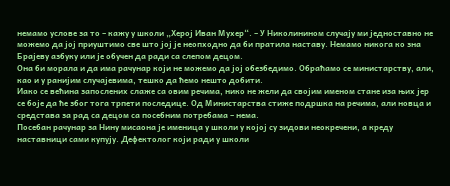немамо услове за то – кажу у школи „Херој Иван Мухер“. – У Николинином случају ми једноставно не можемо да јој приуштимо све што јој је неопходно да би пратила наставу. Немамо никога ко зна Брајеву азбуку или је обучен да ради са слепом децом.
Она би морала и да има рачунар који не можемо да јој обезбедимо. Обраћамо се министарству, али, као и у ранијим случајевима, тешко да ћемо нешто добити.
Иако се већина запослених слаже са овим речима, нико не жели да својим именом стане иза њих јер се боје да ће због тога трпети последице. Од Министарства стиже подршка на речима, али новца и средстава за рад са децом са посебним потребама – нема.
Посебан рачунар за Нину мисаона је именица у школи у којој су зидови неокречени, а креду наставници сами купују. Дефектолог који ради у школи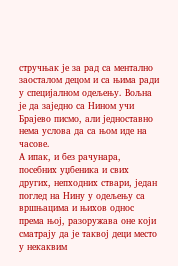стручњак је за рад са ментално заосталом децом и са њима ради у специјалном одељењу. Вољна је да заједно са Нином учи Брајево писмо, али једноставно нема услова да са њом иде на часове.
А ипак, и без рачунара, посебних уџбеника и свих других, непходних ствари, један поглед на Нину у одељењу са вршњацима и њихов однос према њој, разоружава оне који сматрају да је таквој деци место у некаквим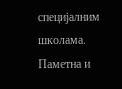специјалним школама.
Паметна и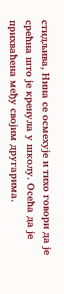стидљива, Нина се осмехује и тихо говори да је срећна што је кренула у школу. Осећа да је прихваћена међу својим другарима.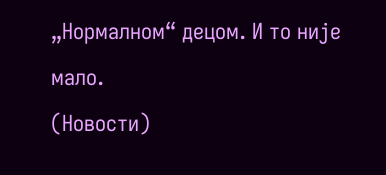„Нормалном“ децом. И то није мало.
(Новости)